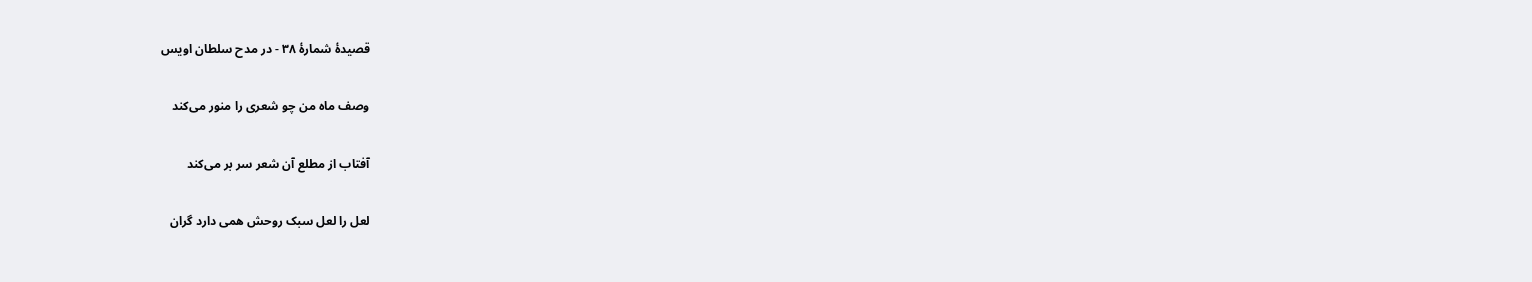قصیدهٔ شمارهٔ ۳۸ - در مدح سلطان اویس

وصف ماه من چو شعری را منور می‌کند

آفتاب از مطلع آن شعر سر بر می‌کند

لعل را لعل سبک روحش همی دارد گران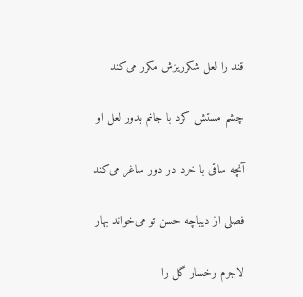قند را لعل شکرریزش مکرر می‌کند

چشم مستش کرد با جانم بدور لعل او

آنچه ساقی با خرد در دور ساغر می‌کند

فصلی از دیباچه حسن تو می‌خواند بهار

لاجرم رخسار گل را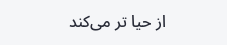از حیا تر می‌کند